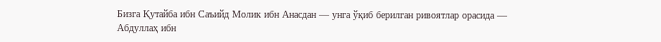Бизга Қутайба ибн Саъийд Молик ибн Анасдан — унга ўқиб берилган ривоятлар орасида — Абдуллаҳ ибн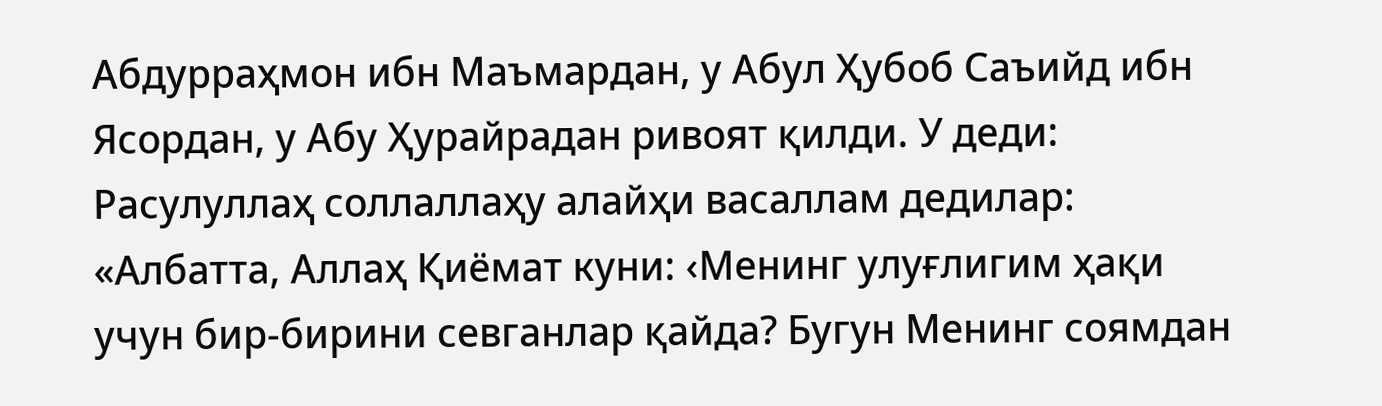Абдурраҳмон ибн Маъмардан, у Абул Ҳубоб Саъийд ибн Ясордан, у Абу Ҳурайрадан ривоят қилди. У деди: Расулуллаҳ соллаллаҳу алайҳи васаллам дедилар: «Албатта, Аллаҳ Қиёмат куни: ‹Менинг улуғлигим ҳақи учун бир-бирини севганлар қайда? Бугун Менинг соямдан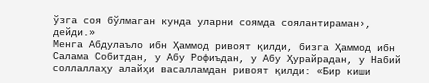ўзга соя бўлмаган кунда уларни соямда соялантираман›, дейди.»
Менга Абдулаъло ибн Ҳаммод ривоят қилди, бизга Ҳаммод ибн Салама Собитдан, у Абу Рофиъдан, у Абу Ҳурайрадан, у Набий соллаллаҳу алайҳи васалламдан ривоят қилди: «Бир киши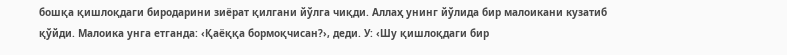бошқа қишлоқдаги биродарини зиёрат қилгани йўлга чиқди. Аллаҳ унинг йўлида бир малоикани кузатиб қўйди. Малоика унга етганда: ‹Қаёққа бормоқчисан?›, деди. У: ‹Шу қишлоқдаги бир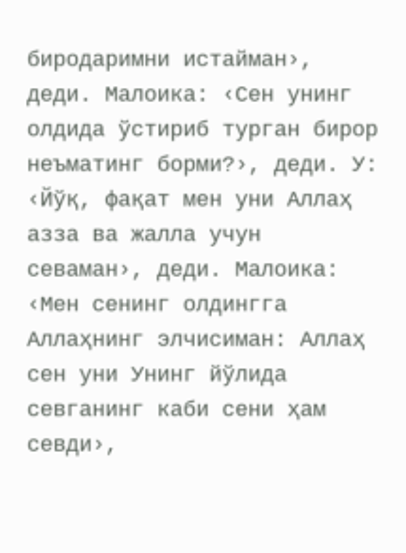биродаримни истайман›, деди. Малоика: ‹Сен унинг олдида ўстириб турган бирор неъматинг борми?›, деди. У: ‹Йўқ, фақат мен уни Аллаҳ азза ва жалла учун севаман›, деди. Малоика: ‹Мен сенинг олдингга Аллаҳнинг элчисиман: Аллаҳ сен уни Унинг йўлида севганинг каби сени ҳам севди›,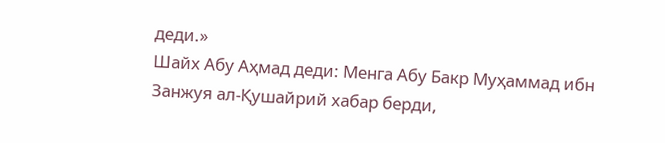деди.»
Шайх Абу Аҳмад деди: Менга Абу Бакр Муҳаммад ибн Занжуя ал-Қушайрий хабар берди,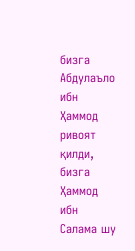бизга Абдулаъло ибн Ҳаммод ривоят қилди, бизга Ҳаммод ибн Салама шу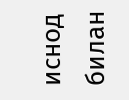иснод билан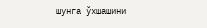шунга ўхшашини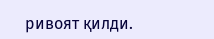ривоят қилди.